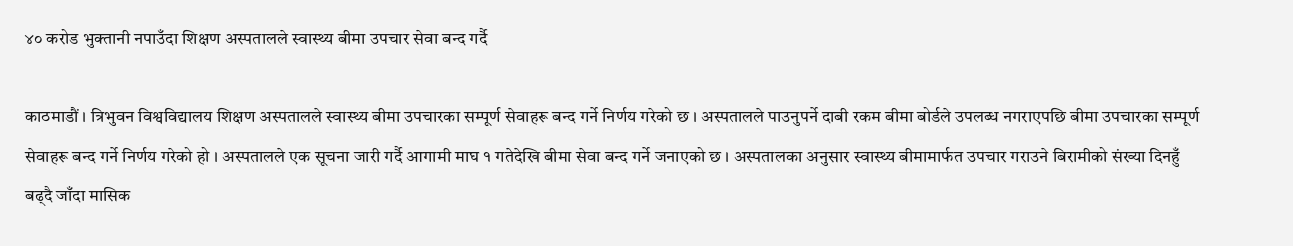४० करोड भुक्तानी नपाउँदा शिक्षण अस्पतालले स्वास्थ्य बीमा उपचार सेवा बन्द गर्दै

काठमाडौं । त्रिभुवन विश्वविद्यालय शिक्षण अस्पतालले स्वास्थ्य बीमा उपचारका सम्पूर्ण सेवाहरू बन्द गर्ने निर्णय गरेको छ । अस्पतालले पाउनुपर्ने दाबी रकम बीमा बोर्डले उपलब्ध नगराएपछि बीमा उपचारका सम्पूर्ण सेवाहरू बन्द गर्ने निर्णय गरेको हो । अस्पतालले एक सूचना जारी गर्दै आगामी माघ १ गतेदेखि बीमा सेवा बन्द गर्ने जनाएको छ । अस्पतालका अनुसार स्वास्थ्य बीमामार्फत उपचार गराउने बिरामीको संख्या दिनहुँ बढ्दै जाँदा मासिक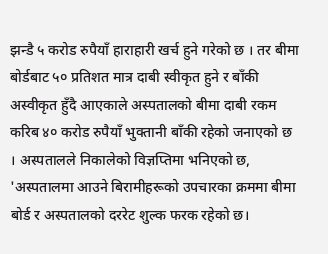झन्डै ५ करोड रुपैयाँ हाराहारी खर्च हुने गरेको छ । तर बीमा बोर्डबाट ५० प्रतिशत मात्र दाबी स्वीकृत हुने र बाँकी अस्वीकृत हुँदै आएकाले अस्पतालको बीमा दाबी रकम करिब ४० करोड रुपैयाँ भुक्तानी बाँकी रहेको जनाएको छ । अस्पतालले निकालेको विज्ञप्तिमा भनिएको छ, 'अस्पतालमा आउने बिरामीहरूको उपचारका क्रममा बीमा बोर्ड र अस्पतालको दररेट शुल्क फरक रहेको छ।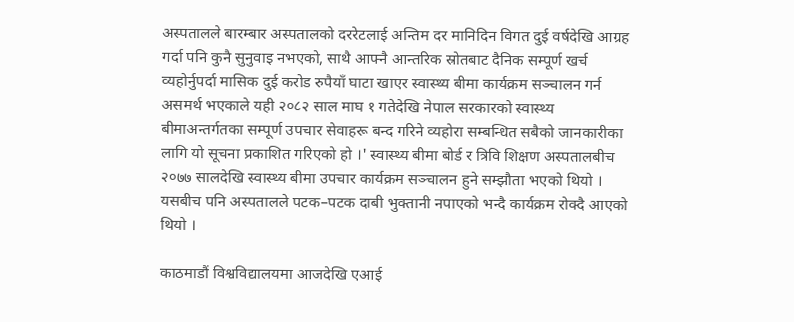अस्पतालले बारम्बार अस्पतालको दररेटलाई अन्तिम दर मानिदिन विगत दुई वर्षदेखि आग्रह गर्दा पनि कुनै सुनुवाइ नभएको, साथै आफ्नै आन्तरिक स्रोतबाट दैनिक सम्पूर्ण खर्च व्यहोर्नुपर्दा मासिक दुई करोड रुपैयाँ घाटा खाएर स्वास्थ्य बीमा कार्यक्रम सञ्चालन गर्न असमर्थ भएकाले यही २०८२ साल माघ १ गतेदेखि नेपाल सरकारको स्वास्थ्य बीमाअन्तर्गतका सम्पूर्ण उपचार सेवाहरू बन्द गरिने व्यहोरा सम्बन्धित सबैको जानकारीका लागि यो सूचना प्रकाशित गरिएको हो ।' स्वास्थ्य बीमा बोर्ड र त्रिवि शिक्षण अस्पतालबीच २०७७ सालदेखि स्वास्थ्य बीमा उपचार कार्यक्रम सञ्चालन हुने सम्झौता भएको थियो । यसबीच पनि अस्पतालले पटक–पटक दाबी भुक्तानी नपाएको भन्दै कार्यक्रम रोक्दै आएको थियो ।

काठमाडौं विश्वविद्यालयमा आजदेखि एआई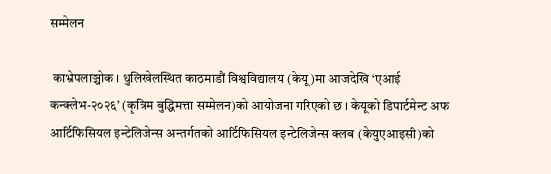सम्मेलन

 काभ्रेपलाञ्चोक । धुलिखेलस्थित काठमाडौं विश्वविद्यालय (केयू)मा आजदेखि ‘एआई कन्क्लेभ-२०२६’ (कृत्रिम बुद्धिमत्ता सम्मेलन)को आयोजना गरिएको छ । केयूको डिपार्टमेन्ट अफ आर्टिफिसियल इन्टेलिजेन्स अन्तर्गतको आर्टिफिसियल इन्टेलिजेन्स क्लब (केयुएआइसी)को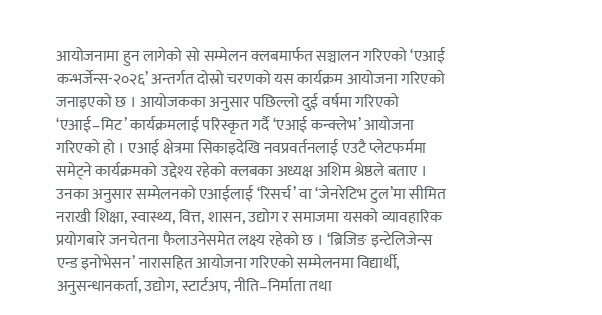आयोजनामा हुन लागेको सो सम्मेलन क्लबमार्फत सञ्चालन गरिएको ‘एआई कन्भर्जेन्स-२०२६’ अन्तर्गत दोस्रो चरणको यस कार्यक्रम आयोजना गरिएको जनाइएको छ । आयोजकका अनुसार पछिल्लो दुई वर्षमा गरिएको ‘एआई–मिट’ कार्यक्रमलाई परिस्कृत गर्दै ‘एआई कन्क्लेभ’ आयोजना गरिएको हो । एआई क्षेत्रमा सिकाइदेखि नवप्रवर्तनलाई एउटै प्लेटफर्ममा समेट्ने कार्यक्रमको उद्देश्य रहेको क्लबका अध्यक्ष अशिम श्रेष्ठले बताए । उनका अनुसार सम्मेलनको एआईलाई ‘रिसर्च’ वा ‘जेनरेटिभ टुल’मा सीमित नराखी शिक्षा, स्वास्थ्य, वित्त, शासन, उद्योग र समाजमा यसको व्यावहारिक प्रयोगबारे जनचेतना फैलाउनेसमेत लक्ष्य रहेको छ । ‘ब्रिजिङ इन्टेलिजेन्स एन्ड इनोभेसन’ नारासहित आयोजना गरिएको सम्मेलनमा विद्यार्थी, अनुसन्धानकर्ता, उद्योग, स्टार्टअप, नीति–निर्माता तथा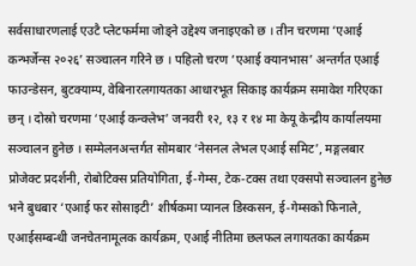सर्वसाधारणलाई एउटै प्लेटफर्ममा जोड्ने उद्देश्य जनाइएको छ । तीन चरणमा ‘एआई कन्भर्जेन्स २०२६’ सञ्चालन गरिने छ । पहिलो चरण ‘एआई क्यानभास’ अन्तर्गत एआई फाउन्डेसन, बुटक्याम्प, वेबिनारलगायतका आधारभूत सिकाइ कार्यक्रम समावेश गरिएका छन् । दोस्रो चरणमा ‘एआई कन्क्लेभ’ जनवरी १२, १३ र १४ मा केयू केन्द्रीय कार्यालयमा सञ्चालन हुनेछ । सम्मेलनअन्तर्गत सोमबार ‘नेसनल लेभल एआई समिट’, मङ्गलबार प्रोजेक्ट प्रदर्शनी, रोबोटिक्स प्रतियोगिता, ई-गेम्स, टेक-टक्स तथा एक्सपो सञ्चालन हुनेछ भने बुधबार ‘एआई फर सोसाइटी’ शीर्षकमा प्यानल डिस्कसन, ई-गेम्सको फिनाले, एआईसम्बन्धी जनचेतनामूलक कार्यक्रम, एआई नीतिमा छलफल लगायतका कार्यक्रम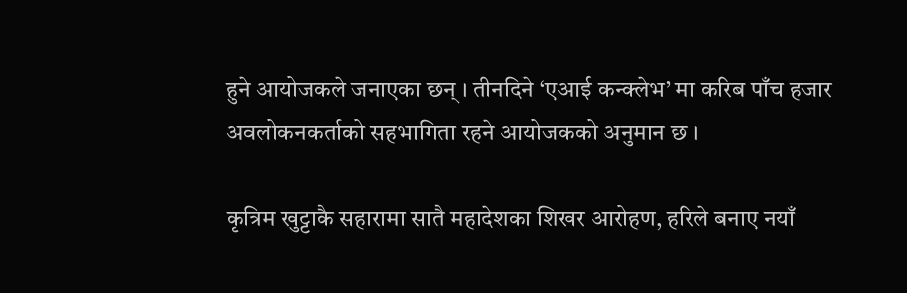हुने आयोजकले जनाएका छन् । तीनदिने ‘एआई कन्क्लेभ’ मा करिब पाँच हजार अवलोकनकर्ताको सहभागिता रहने आयोजकको अनुमान छ ।

कृत्रिम खुट्टाकै सहारामा सातै महादेशका शिखर आरोहण, हरिले बनाए नयाँ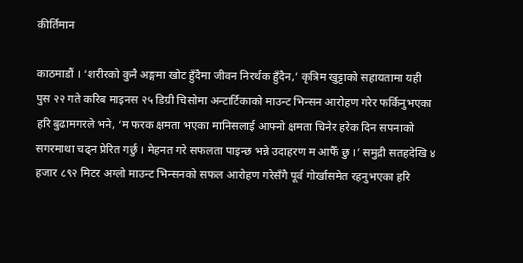कीर्तिमान

काठमाडौं । ‘शरीरको कुनै अङ्गमा खोट हुँदैमा जीवन निरर्थक हुँदैन,’ कृत्रिम खुट्टाको सहायतामा यही पुस २२ गते करिब माइनस २५ डिग्री चिसोमा अन्टार्टिकाको माउन्ट भिन्सन आरोहण गरेर फर्किनुभएका हरि बुढामगरले भने, ‘म फरक क्षमता भएका मानिसलाई आफ्नो क्षमता चिनेर हरेक दिन सपनाको सगरमाथा चढ्न प्रेरित गर्छु । मेहनत गरे सफलता पाइन्छ भन्ने उदाहरण म आफैँ छु ।’ समुद्री सतहदेखि ४ हजार ८९२ मिटर अग्लो माउन्ट भिन्सनको सफल आरोहण गरेसँगै पूर्व गोर्खासमेत रहनुभएका हरि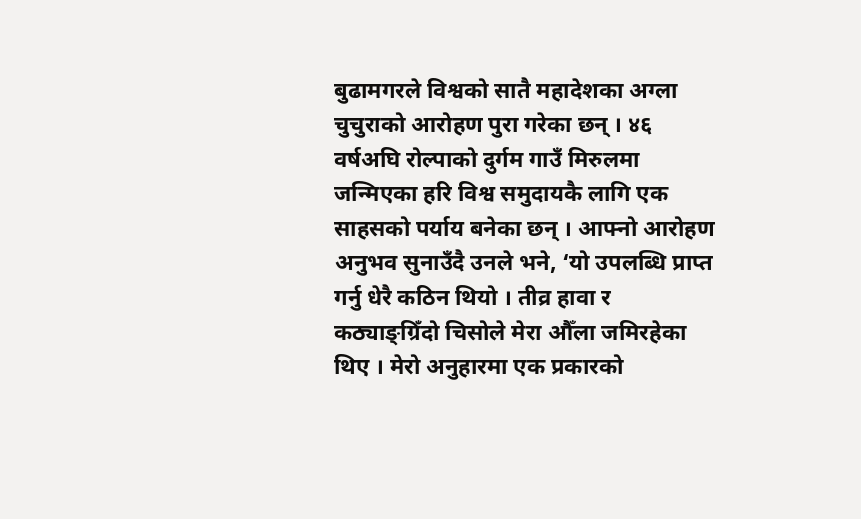बुढामगरले विश्वको सातै महादेशका अग्ला चुचुराको आरोहण पुरा गरेका छन् । ४६ वर्षअघि रोल्पाको दुर्गम गाउँ मिरुलमा जन्मिएका हरि विश्व समुदायकै लागि एक साहसको पर्याय बनेका छन् । आफ्नो आरोहण अनुभव सुनाउँदै उनले भने, ‘यो उपलब्धि प्राप्त गर्नु धेरै कठिन थियो । तीव्र हावा र कठ्याङ्ग्रिँदो चिसोले मेरा औँला जमिरहेका थिए । मेरो अनुहारमा एक प्रकारको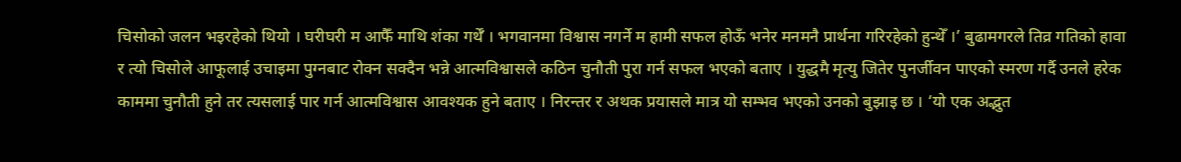चिसोको जलन भइरहेको थियो । घरीघरी म आफैँ माथि शंका गर्थेँ । भगवानमा विश्वास नगर्ने म हामी सफल होऊँ भनेर मनमनै प्रार्थना गरिरहेको हुन्थेँ ।’ बुढामगरले तिव्र गतिको हावा र त्यो चिसोले आफूलाई उचाइमा पुग्नबाट रोक्न सक्दैन भन्ने आत्मविश्वासले कठिन चुनौती पुरा गर्न सफल भएको बताए । युद्धमै मृत्यु जितेर पुनर्जीवन पाएको स्मरण गर्दै उनले हरेक काममा चुनौती हुने तर त्यसलाई पार गर्न आत्मविश्वास आवश्यक हुने बताए । निरन्तर र अथक प्रयासले मात्र यो सम्भव भएको उनको बुझाइ छ । ‘यो एक अद्भुत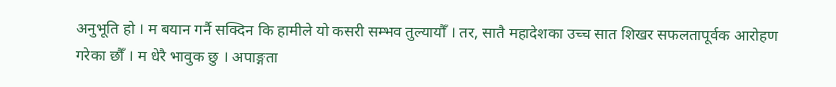अनुभूति हो । म बयान गर्नै सक्दिन कि हामीले यो कसरी सम्भव तुल्यायौँ । तर, सातै महादेशका उच्च सात शिखर सफलतापूर्वक आरोहण गरेका छौँ । म धेरै भावुक छु । अपाङ्गता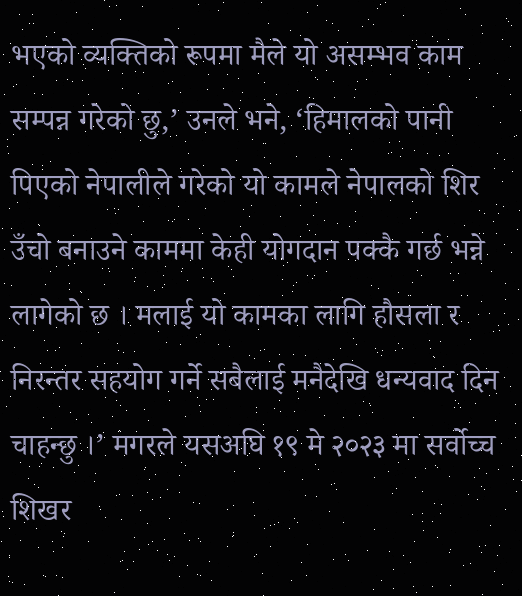भएको व्यक्तिको रूपमा मैले यो असम्भव काम सम्पन्न गरेको छु,’ उनले भने, ‘हिमालको पानी पिएको नेपालीले गरेको यो कामले नेपालको शिर उँचो बनाउने काममा केही योगदान पक्कै गर्छ भन्ने लागेको छ । मलाई यो कामका लागि हौसला र निरन्तर सहयोग गर्ने सबैलाई मनैदेखि धन्यवाद दिन चाहन्छु ।’ मगरले यसअघि १९ मे २०२३ मा सर्वोच्च शिखर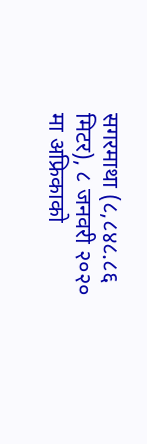सगरमाथा (८,८४८.८६ मिटर), ८ जनवरी २०२० मा अफ्रिकाको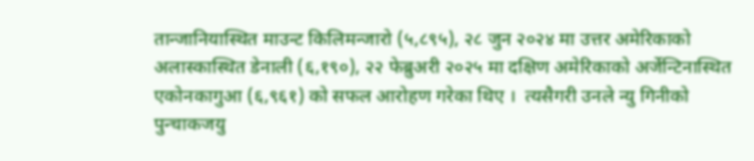तान्जानियास्थित माउन्ट किलिमन्जारो (५,८९५), २८ जुन २०२४ मा उत्तर अमेरिकाको अलास्कास्थित डेनाली (६,१९०), २२ फेब्रुअरी २०२५ मा दक्षिण अमेरिकाको अर्जेन्टिनास्थित एकोनकागुआ (६,९६१) को सफल आरोहण गरेका थिए ।  त्यसैगरी उनले न्यु गिनीको पुन्चाकजयु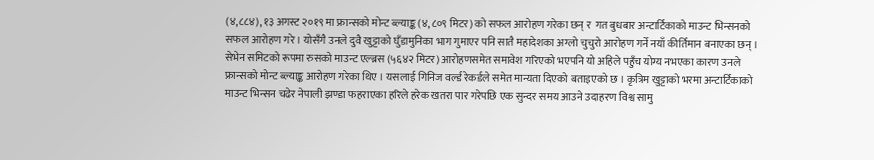(४,८८४), १३ अगस्ट २०१९ मा फ्रान्सको मोन्ट ब्ल्याङ्क (४,८०९ मिटर) को सफल आरोहण गरेका छन् र  गत बुधबार अन्टार्टिकाको माउन्ट भिन्सनको सफल आरोहण गरे । योसँगै उनले दुवै खुट्टाको घुँडामुनिका भाग गुमाएर पनि सातै महादेशका अग्लो चुचुरो आरोहण गर्ने नयाँ कीर्तिमान बनाएका छन् ।  सेभेन समिटको रूपमा रुसको माउन्ट एल्ब्रस (५६४२ मिटर) आरोहणसमेत समावेश गरिएको भएपनि यो अहिले पहुँच योग्य नभएका कारण उनले फ्रान्सको मोन्ट ब्ल्याङ्क आरोहण गरेका थिए । यसलाई गिनिज वर्ल्ड रेकर्डले समेत मान्यता दिएको बताइएको छ । कृत्रिम खुट्टाको भरमा अन्टार्टिकाको माउन्ट भिन्सन चढेर नेपाली झण्डा फहराएका हरिले हरेक खतरा पार गरेपछि एक सुन्दर समय आउने उदाहरण विश्व सामु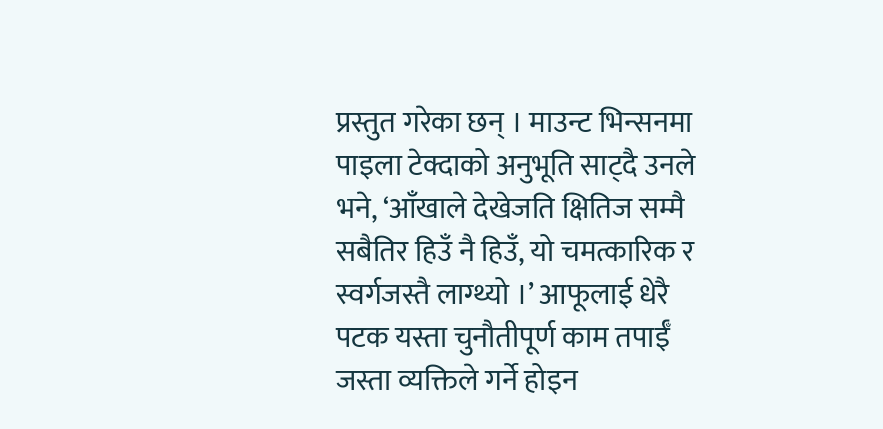प्रस्तुत गरेका छन् । माउन्ट भिन्सनमा पाइला टेक्दाको अनुभूति साट्दै उनले भने, ‘आँखाले देखेजति क्षितिज सम्मै सबैतिर हिउँ नै हिउँ, यो चमत्कारिक र स्वर्गजस्तै लाग्थ्यो ।’ आफूलाई धेरै पटक यस्ता चुनौतीपूर्ण काम तपाईँ जस्ता व्यक्तिले गर्ने होइन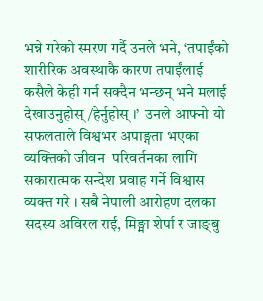भन्ने गरेको स्मरण गर्दै उनले भने, ‘तपाईंको शारीरिक अवस्थाकै कारण तपाईंलाई कसैले केही गर्न सक्दैन भन्छन् भने मलाई देखाउनुहोस्/हेर्नुहोस् ।’  उनले आफ्नो यो सफलताले विश्वभर अपाङ्गता भएका व्यक्तिको जीवन  परिवर्तनका लागि सकारात्मक सन्देश प्रवाह गर्ने विश्वास व्यक्त गरे । सबै नेपाली आरोहण दलका सदस्य अविरल राई, मिङ्मा शेर्पा र जाङ्बु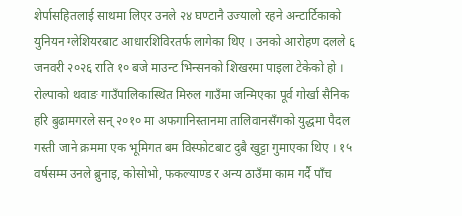शेर्पासहितलाई साथमा लिएर उनले २४ घण्टानै उज्यालो रहने अन्टार्टिकाको युनियन ग्लेशियरबाट आधारशिविरतर्फ लागेका थिए । उनको आरोहण दलले ६ जनवरी २०२६ राति १० बजे माउन्ट भिन्सनको शिखरमा पाइला टेकेको हो । रोल्पाको थवाङ गाउँपालिकास्थित मिरुल गाउँमा जन्मिएका पूर्व गोर्खा सैनिक हरि बुढामगरले सन् २०१० मा अफगानिस्तानमा तालिवानसँगको युद्धमा पैदल गस्ती जाने क्रममा एक भूमिगत बम विस्फोटबाट दुबै खुट्टा गुमाएका थिए । १५ वर्षसम्म उनले ब्रुनाइ, कोसोभो, फकल्याण्ड र अन्य ठाउँमा काम गर्दै पाँच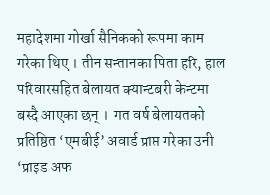महादेशमा गोर्खा सैनिकको रूपमा काम गरेका थिए । तीन सन्तानका पिता हरि, हाल परिवारसहित बेलायत क्यान्टबरी केन्टमा बस्दै आएका छन् ।  गत वर्ष बेलायतको प्रतिष्ठित ‘एमबीई’ अवार्ड प्राप्त गरेका उनी ‘प्राइड अफ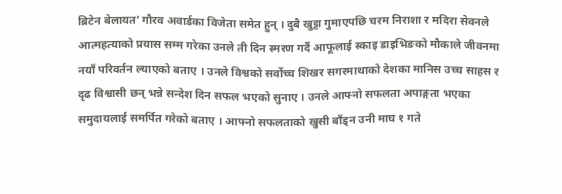ब्रिटेन बेलायत’ गौरव अवार्डका विजेता समेत हुन् । दुबै खुट्टा गुमाएपछि चरम निराशा र मदिरा सेवनले आत्महत्याको प्रयास सम्म गरेका उनले ती दिन स्मरण गर्दै आफूलाई स्काइ डाइभिङको मौकाले जीवनमा नयाँ परिवर्तन ल्याएको बताए । उनले विश्वको सर्वोच्च शिखर सगरमाथाको देशका मानिस उच्च साहस र दृढ विश्वासी छन् भन्ने सन्देश दिन सफल भएको सुनाए । उनले आफ्नो सफलता अपाङ्गता भएका समुदायलाई समर्पित गरेको बताए । आफ्नो सफलताको खुसी बाँड्न उनी माघ १ गते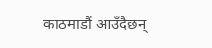काठमाडौं आउँदैछन्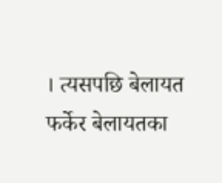। त्यसपछि बेलायत फर्केर बेलायतका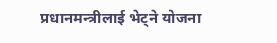प्रधानमन्त्रीलाई भेट्ने योजना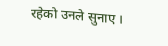रहेको उनले सुनाए ।